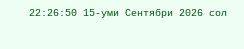22:26:50 15-уми Сентябри 2026 сол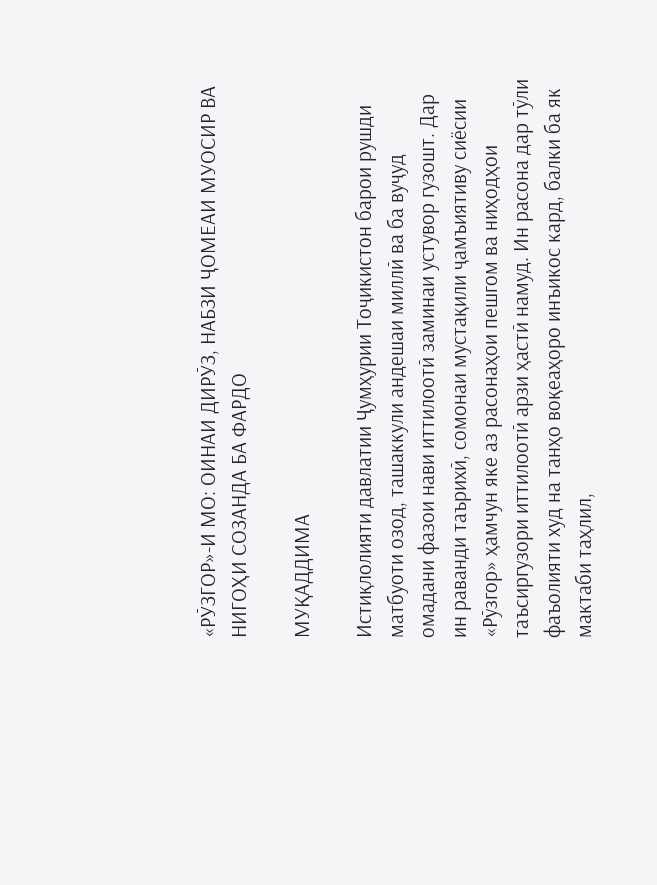«РӮЗГОР»-И МО: ОИНАИ ДИРӮЗ, НАБЗИ ҶОМЕАИ МУОСИР ВА НИГОҲИ СОЗАНДА БА ФАРДО

МУҚАДДИМА

Истиқлолияти давлатии Ҷумҳурии Тоҷикистон барои рушди матбуоти озод, ташаккули андешаи миллӣ ва ба вуҷуд омадани фазои нави иттилоотӣ заминаи устувор гузошт. Дар ин раванди таърихӣ, сомонаи мустақили ҷамъиятиву сиёсии «Рӯзгор» ҳамчун яке аз расонаҳои пешгом ва ниҳодҳои таъсиргузори иттилоотӣ арзи ҳастӣ намуд. Ин расона дар тӯли фаъолияти худ на танҳо воқеаҳоро инъикос кард, балки ба як мактаби таҳлил,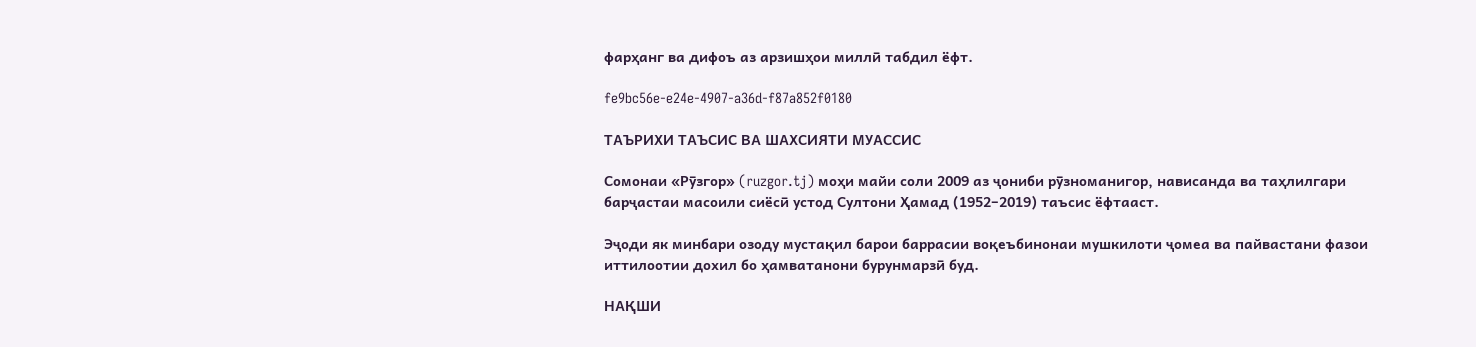фарҳанг ва дифоъ аз арзишҳои миллӣ табдил ёфт.

fe9bc56e-e24e-4907-a36d-f87a852f0180

ТАЪРИХИ ТАЪСИС ВА ШАХСИЯТИ МУАССИС

Сомонаи «Рӯзгор» (ruzgor.tj) моҳи майи соли 2009 аз ҷониби рӯзноманигор, нависанда ва таҳлилгари барҷастаи масоили сиёсӣ устод Султони Ҳамад (1952–2019) таъсис ёфтааст.

Эҷоди як минбари озоду мустақил барои баррасии воқеъбинонаи мушкилоти ҷомеа ва пайвастани фазои иттилоотии дохил бо ҳамватанони бурунмарзӣ буд.

НАҚШИ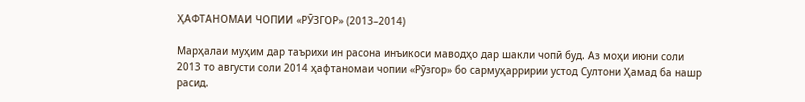ҲАФТАНОМАИ ЧОПИИ «РӮЗГОР» (2013–2014)

Марҳалаи муҳим дар таърихи ин расона инъикоси маводҳо дар шакли чопӣ буд. Аз моҳи июни соли 2013 то августи соли 2014 ҳафтаномаи чопии «Рӯзгор» бо сармуҳарририи устод Султони Ҳамад ба нашр расид.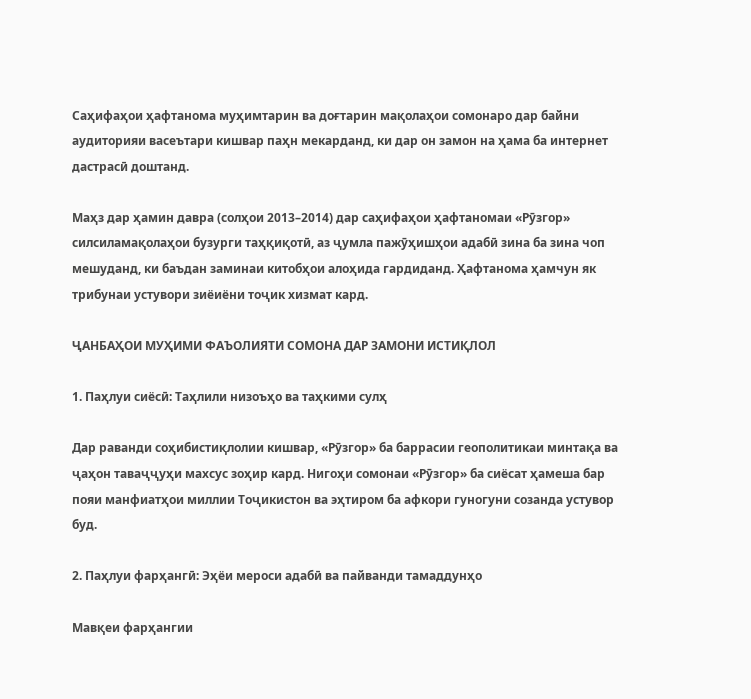Саҳифаҳои ҳафтанома муҳимтарин ва доғтарин мақолаҳои сомонаро дар байни аудиторияи васеътари кишвар паҳн мекарданд, ки дар он замон на ҳама ба интернет дастрасӣ доштанд.

Маҳз дар ҳамин давра (солҳои 2013–2014) дар саҳифаҳои ҳафтаномаи «Рӯзгор» силсиламақолаҳои бузурги таҳқиқотӣ, аз ҷумла пажӯҳишҳои адабӣ зина ба зина чоп мешуданд, ки баъдан заминаи китобҳои алоҳида гардиданд. Ҳафтанома ҳамчун як трибунаи устувори зиёиёни тоҷик хизмат кард.

ҶАНБАҲОИ МУҲИМИ ФАЪОЛИЯТИ СОМОНА ДАР ЗАМОНИ ИСТИҚЛОЛ

1. Паҳлуи сиёсӣ: Таҳлили низоъҳо ва таҳкими сулҳ

Дар раванди соҳибистиқлолии кишвар, «Рӯзгор» ба баррасии геополитикаи минтақа ва ҷаҳон таваҷҷуҳи махсус зоҳир кард. Нигоҳи сомонаи «Рӯзгор» ба сиёсат ҳамеша бар пояи манфиатҳои миллии Тоҷикистон ва эҳтиром ба афкори гуногуни созанда устувор буд.

2. Паҳлуи фарҳангӣ: Эҳёи мероси адабӣ ва пайванди тамаддунҳо

Мавқеи фарҳангии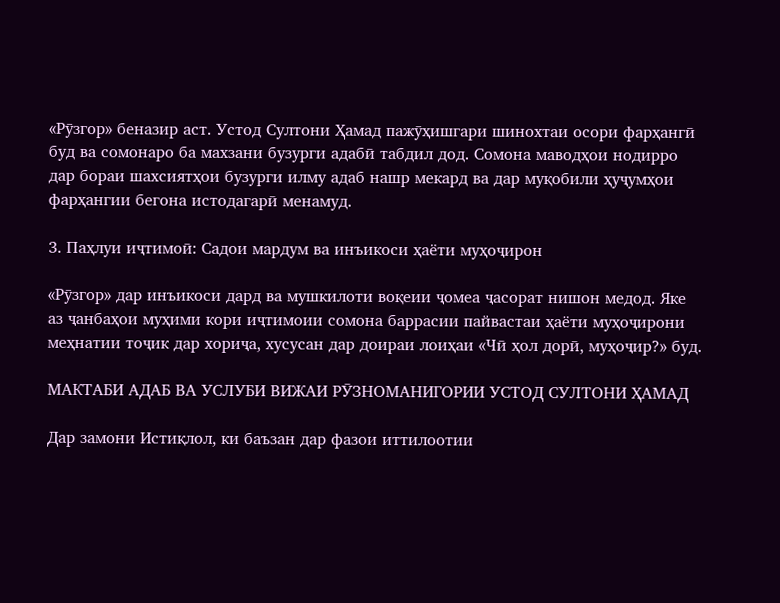«Рӯзгор» беназир аст. Устод Султони Ҳамад пажӯҳишгари шинохтаи осори фарҳангӣ буд ва сомонаро ба махзани бузурги адабӣ табдил дод. Сомона маводҳои нодирро дар бораи шахсиятҳои бузурги илму адаб нашр мекард ва дар муқобили ҳуҷумҳои фарҳангии бегона истодагарӣ менамуд.

3. Паҳлуи иҷтимоӣ: Садои мардум ва инъикоси ҳаёти муҳоҷирон

«Рӯзгор» дар инъикоси дард ва мушкилоти воқеии ҷомеа ҷасорат нишон медод. Яке аз ҷанбаҳои муҳими кори иҷтимоии сомона баррасии пайвастаи ҳаёти муҳоҷирони меҳнатии тоҷик дар хориҷа, хусусан дар доираи лоиҳаи «Чӣ ҳол дорӣ, муҳоҷир?» буд.

МАКТАБИ АДАБ ВА УСЛУБИ ВИЖАИ РӮЗНОМАНИГОРИИ УСТОД СУЛТОНИ ҲАМАД

Дар замони Истиқлол, ки баъзан дар фазои иттилоотии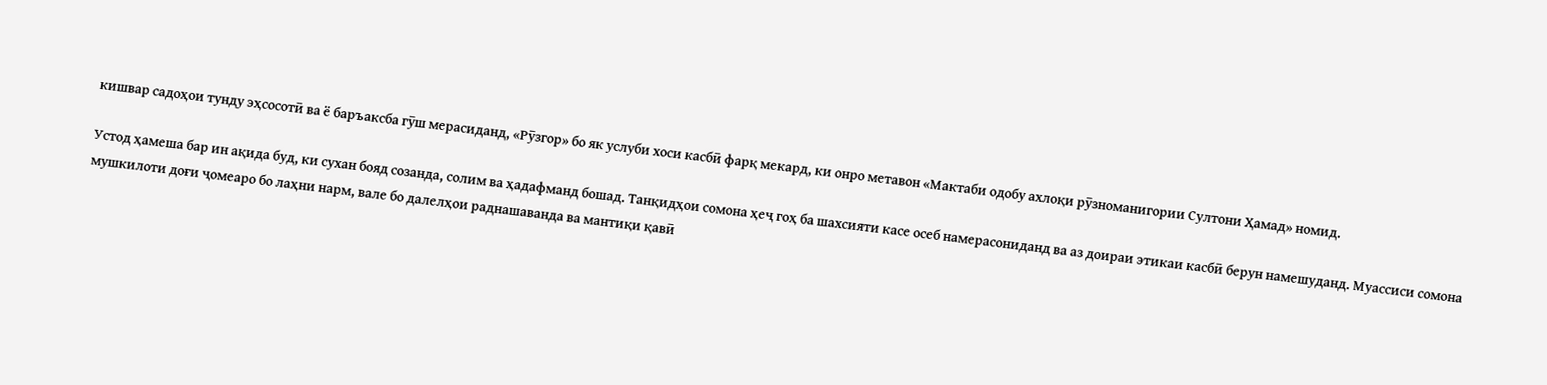кишвар садоҳои тунду эҳсосотӣ ва ё баръаксба гӯш мерасиданд, «Рӯзгор» бо як услуби хоси касбӣ фарқ мекард, ки онро метавон «Мактаби одобу ахлоқи рӯзноманигории Султони Ҳамад» номид.

Устод ҳамеша бар ин ақида буд, ки сухан бояд созанда, солим ва ҳадафманд бошад. Танқидҳои сомона ҳеҷ гоҳ ба шахсияти касе осеб намерасониданд ва аз доираи этикаи касбӣ берун намешуданд. Муассиси сомона мушкилоти доғи ҷомеаро бо лаҳни нарм, вале бо далелҳои раднашаванда ва мантиқи қавӣ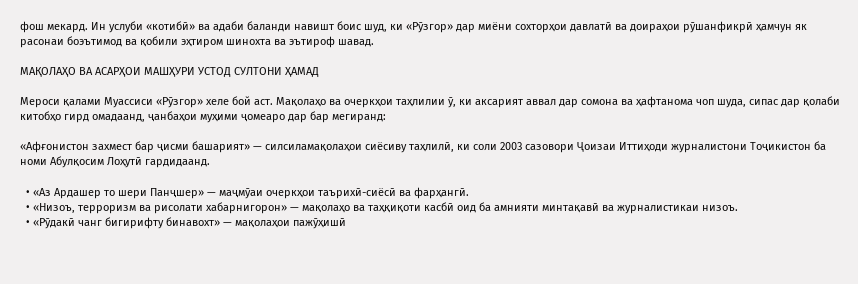фош мекард. Ин услуби «котибӣ» ва адаби баланди навишт боис шуд, ки «Рӯзгор» дар миёни сохторҳои давлатӣ ва доираҳои рӯшанфикрӣ ҳамчун як расонаи боэътимод ва қобили эҳтиром шинохта ва эътироф шавад.

МАҚОЛАҲО ВА АСАРҲОИ МАШҲУРИ УСТОД СУЛТОНИ ҲАМАД

Мероси қалами Муассиси «Рӯзгор» хеле бой аст. Мақолаҳо ва очеркҳои таҳлилии ӯ, ки аксарият аввал дар сомона ва ҳафтанома чоп шуда, сипас дар қолаби китобҳо гирд омадаанд, ҷанбаҳои муҳими ҷомеаро дар бар мегиранд:

«Афғонистон захмест бар ҷисми башарият» — силсиламақолаҳои сиёсиву таҳлилӣ, ки соли 2003 сазовори Ҷоизаи Иттиҳоди журналистони Тоҷикистон ба номи Абулқосим Лоҳутӣ гардидаанд.

  • «Аз Ардашер то шери Панҷшер» — маҷмӯаи очеркҳои таърихӣ-сиёсӣ ва фарҳангӣ.
  • «Низоъ, терроризм ва рисолати хабарнигорон» — мақолаҳо ва таҳқиқоти касбӣ оид ба амнияти минтақавӣ ва журналистикаи низоъ.
  • «Рӯдакӣ чанг бигирифту бинавохт» — мақолаҳои пажӯҳишӣ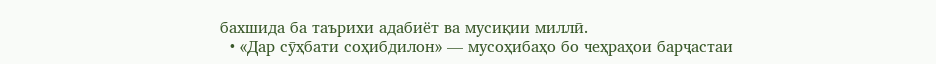бахшида ба таърихи адабиёт ва мусиқии миллӣ.
  • «Дар сӯҳбати соҳибдилон» — мусоҳибаҳо бо чеҳраҳои барҷастаи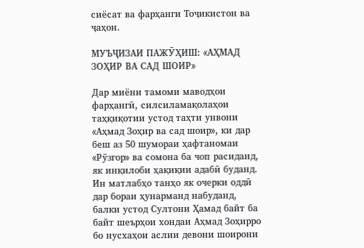сиёсат ва фарҳанги Тоҷикистон ва ҷаҳон.

МУЪҶИЗАИ ПАЖӮҲИШ: «АҲМАД ЗОҲИР ВА САД ШОИР»

Дар миёни тамоми маводҳои фарҳангӣ, силсиламақолаҳои таҳқиқотии устод таҳти унвони «Аҳмад Зоҳир ва сад шоир», ки дар беш аз 50 шумораи ҳафтаномаи «Рӯзгор» ва сомона ба чоп расиданд, як инқилоби ҳақиқии адабӣ буданд. Ин матлабҳо танҳо як очерки оддӣ дар бораи ҳунарманд набуданд, балки устод Султони Ҳамад байт ба байт шеърҳои хондаи Аҳмад Зоҳирро бо нусхаҳои аслии девони шоирони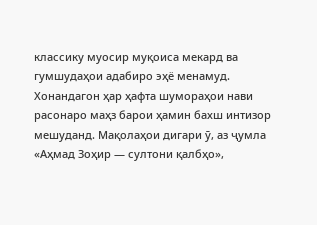классику муосир муқоиса мекард ва гумшудаҳои адабиро эҳё менамуд. Хонандагон ҳар ҳафта шумораҳои нави расонаро маҳз барои ҳамин бахш интизор мешуданд. Мақолаҳои дигари ӯ, аз ҷумла «Аҳмад Зоҳир — султони қалбҳо»,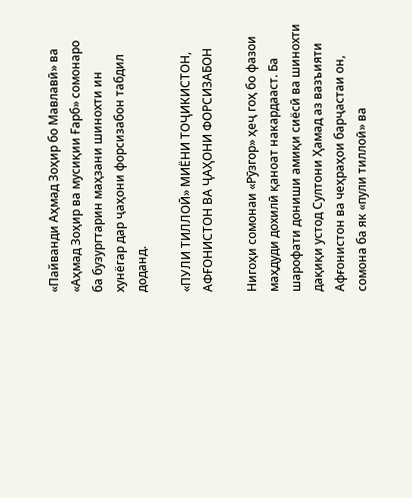«Пайванди Аҳмад Зоҳир бо Мавлавӣ» ва «Аҳмад Зоҳир ва мусиқии Ғарб» сомонаро ба бузургтарин маҳзани шинохти ин хунёгар дар ҷаҳони форсизабон табдил доданд.

«ПУЛИ ТИЛЛОӢ» МИЁНИ ТОҶИКИСТОН, АФҒОНИСТОН ВА ҶАҲОНИ ФОРСИЗАБОН

Нигоҳи сомонаи «Рӯзгор» ҳеҷ гоҳ бо фазои маҳдуди дохилӣ қаноат накардааст. Ба шарофати дониши амиқи сиёсӣ ва шинохти дақиқи устод Султони Ҳамад аз вазъияти Афғонистон ва чеҳраҳои барҷастаи он, сомона ба як «пули тиллоӣ» ва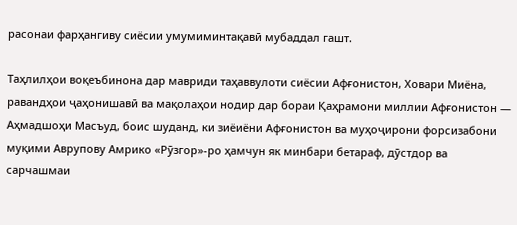расонаи фарҳангиву сиёсии умумиминтақавӣ мубаддал гашт.

Таҳлилҳои воқеъбинона дар мавриди таҳаввулоти сиёсии Афғонистон, Ховари Миёна, равандҳои ҷаҳонишавӣ ва мақолаҳои нодир дар бораи Қаҳрамони миллии Афғонистон — Аҳмадшоҳи Масъуд, боис шуданд, ки зиёиёни Афғонистон ва муҳоҷирони форсизабони муқими Аврупову Амрико «Рӯзгор»-ро ҳамчун як минбари бетараф, дӯстдор ва сарчашмаи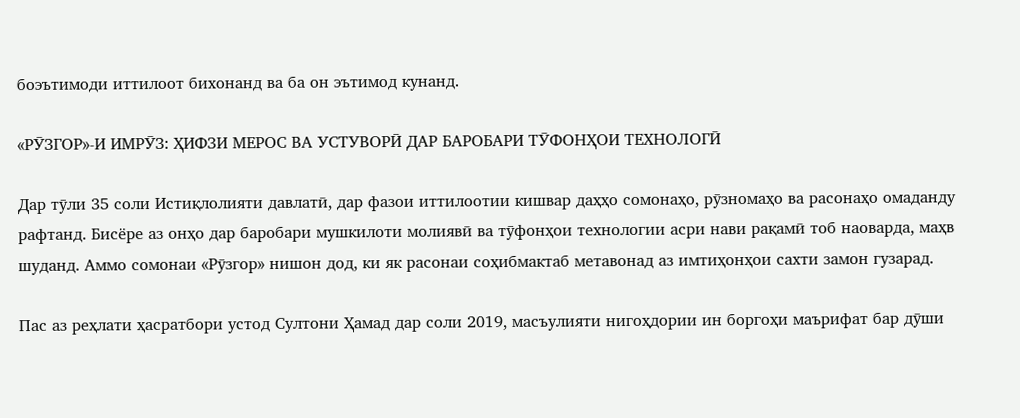боэътимоди иттилоот бихонанд ва ба он эътимод кунанд.

«РӮЗГОР»-И ИМРӮЗ: ҲИФЗИ МЕРОС ВА УСТУВОРӢ ДАР БАРОБАРИ ТӮФОНҲОИ ТЕХНОЛОГӢ

Дар тӯли 35 соли Истиқлолияти давлатӣ, дар фазои иттилоотии кишвар даҳҳо сомонаҳо, рӯзномаҳо ва расонаҳо омаданду рафтанд. Бисёре аз онҳо дар баробари мушкилоти молиявӣ ва тӯфонҳои технологии асри нави рақамӣ тоб наоварда, маҳв шуданд. Аммо сомонаи «Рӯзгор» нишон дод, ки як расонаи соҳибмактаб метавонад аз имтиҳонҳои сахти замон гузарад.

Пас аз реҳлати ҳасратбори устод Султони Ҳамад дар соли 2019, масъулияти нигоҳдории ин боргоҳи маърифат бар дӯши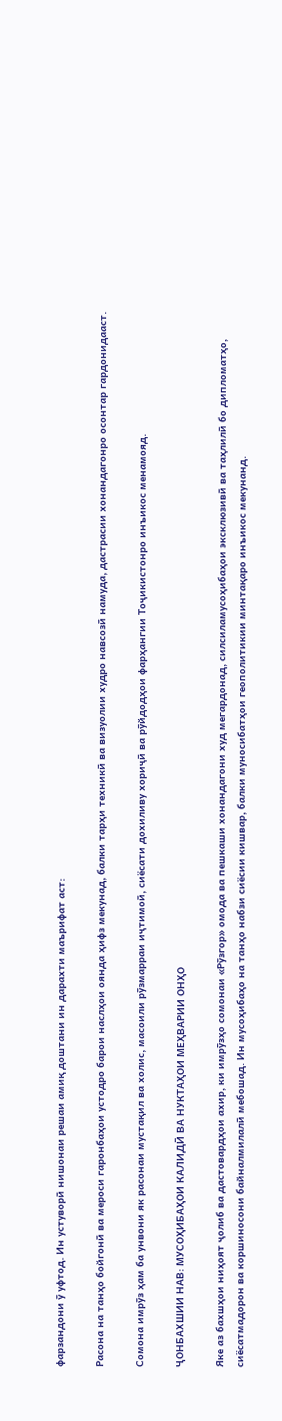фарзандони ӯ уфтод. Ин устуворӣ нишонаи решаи амиқ доштани ин дарахти маърифат аст:

Расона на танҳо бойгонӣ ва мероси гаронбаҳои устодро барои наслҳои оянда ҳифз мекунад, балки тарҳи техникӣ ва визуолии худро навсозӣ намуда, дастрасии хонандагонро осонтар гардонидааст.

Сомона имрӯз ҳам ба унвони як расонаи мустақил ва холис, масоили рӯзмарраи иҷтимоӣ, сиёсати дохиливу хориҷӣ ва рӯйдодҳои фарҳангии Тоҷикистонро инъикос менамояд.

ҶОНБАХШИИ НАВ: МУСОҲИБАҲОИ КАЛИДӢ ВА НУКТАҲОИ МЕҲВАРИИ ОНҲО

Яке аз бахшҳои ниҳоят ҷолиб ва дастовардҳои ахир, ки имрӯзҳо сомонаи «Рӯзгор» омода ва пешкаши хонандагони худ мегардонад, силсиламусоҳибаҳои эксклюзивӣ ва таҳлилӣ бо дипломатҳо, сиёсатмадорон ва коршиносони байналмилалӣ мебошад. Ин мусоҳибаҳо на танҳо набзи сиёсии кишвар, балки муносибатҳои геополитикии минтақаро инъикос мекунанд.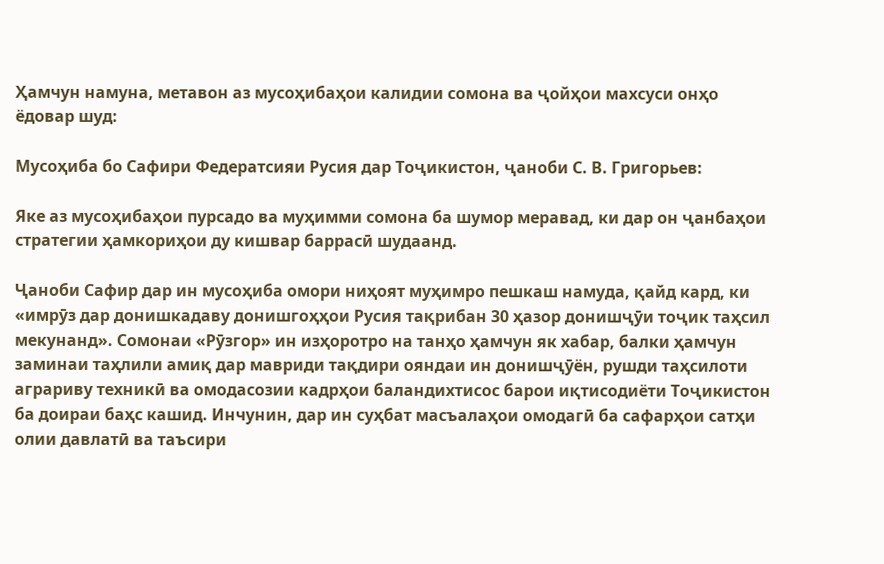Ҳамчун намуна, метавон аз мусоҳибаҳои калидии сомона ва ҷойҳои махсуси онҳо ёдовар шуд:

Мусоҳиба бо Сафири Федератсияи Русия дар Тоҷикистон, ҷаноби С. В. Григорьев:

Яке аз мусоҳибаҳои пурсадо ва муҳимми сомона ба шумор меравад, ки дар он ҷанбаҳои стратегии ҳамкориҳои ду кишвар баррасӣ шудаанд.

Ҷаноби Сафир дар ин мусоҳиба омори ниҳоят муҳимро пешкаш намуда, қайд кард, ки «имрӯз дар донишкадаву донишгоҳҳои Русия тақрибан 30 ҳазор донишҷӯи тоҷик таҳсил мекунанд». Сомонаи «Рӯзгор» ин изҳоротро на танҳо ҳамчун як хабар, балки ҳамчун заминаи таҳлили амиқ дар мавриди тақдири ояндаи ин донишҷӯён, рушди таҳсилоти аграриву техникӣ ва омодасозии кадрҳои баландихтисос барои иқтисодиёти Тоҷикистон ба доираи баҳс кашид. Инчунин, дар ин суҳбат масъалаҳои омодагӣ ба сафарҳои сатҳи олии давлатӣ ва таъсири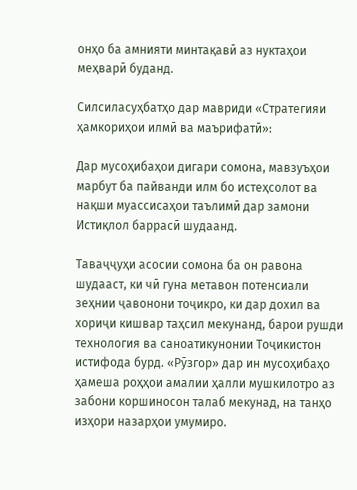онҳо ба амнияти минтақавӣ аз нуктаҳои меҳварӣ буданд.

Силсиласуҳбатҳо дар мавриди «Стратегияи ҳамкориҳои илмӣ ва маърифатӣ»:

Дар мусоҳибаҳои дигари сомона, мавзуъҳои марбут ба пайванди илм бо истеҳсолот ва нақши муассисаҳои таълимӣ дар замони Истиқлол баррасӣ шудаанд.

Таваҷҷуҳи асосии сомона ба он равона шудааст, ки чӣ гуна метавон потенсиали зеҳнии ҷавонони тоҷикро, ки дар дохил ва хориҷи кишвар таҳсил мекунанд, барои рушди технология ва саноатикунонии Тоҷикистон истифода бурд. «Рӯзгор» дар ин мусоҳибаҳо ҳамеша роҳҳои амалии ҳалли мушкилотро аз забони коршиносон талаб мекунад, на танҳо изҳори назарҳои умумиро.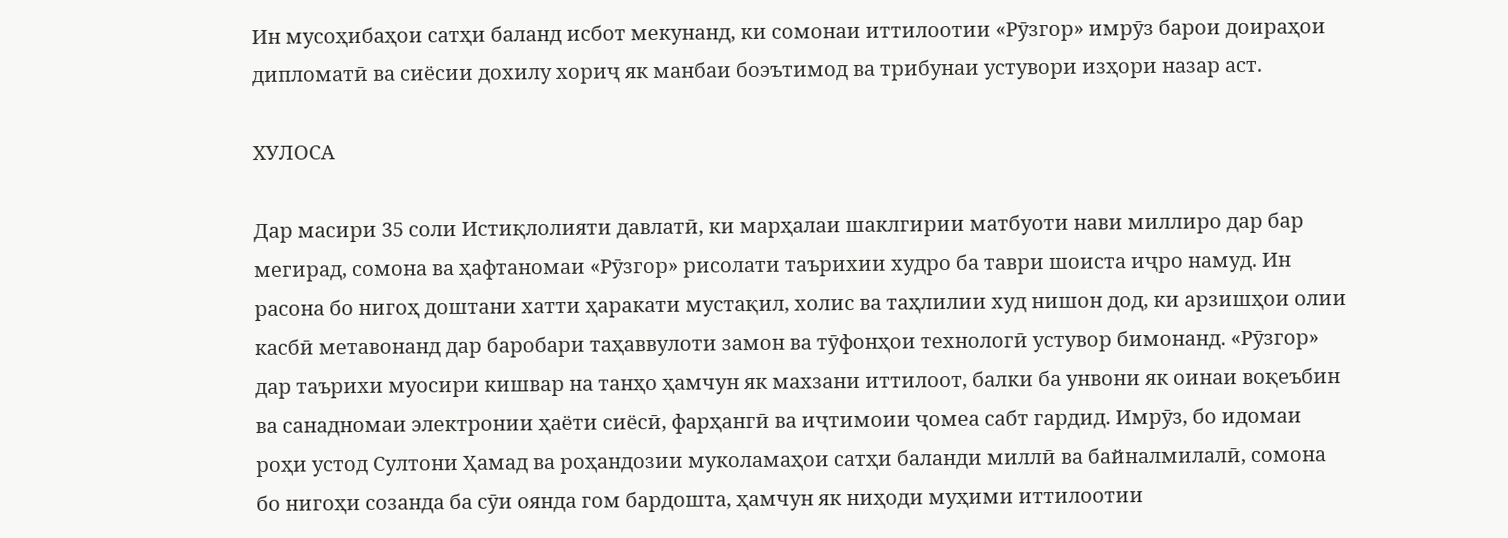Ин мусоҳибаҳои сатҳи баланд исбот мекунанд, ки сомонаи иттилоотии «Рӯзгор» имрӯз барои доираҳои дипломатӣ ва сиёсии дохилу хориҷ як манбаи боэътимод ва трибунаи устувори изҳори назар аст.

ХУЛОСА

Дар масири 35 соли Истиқлолияти давлатӣ, ки марҳалаи шаклгирии матбуоти нави миллиро дар бар мегирад, сомона ва ҳафтаномаи «Рӯзгор» рисолати таърихии худро ба таври шоиста иҷро намуд. Ин расона бо нигоҳ доштани хатти ҳаракати мустақил, холис ва таҳлилии худ нишон дод, ки арзишҳои олии касбӣ метавонанд дар баробари таҳаввулоти замон ва тӯфонҳои технологӣ устувор бимонанд. «Рӯзгор» дар таърихи муосири кишвар на танҳо ҳамчун як махзани иттилоот, балки ба унвони як оинаи воқеъбин ва санадномаи электронии ҳаёти сиёсӣ, фарҳангӣ ва иҷтимоии ҷомеа сабт гардид. Имрӯз, бо идомаи роҳи устод Султони Ҳамад ва роҳандозии муколамаҳои сатҳи баланди миллӣ ва байналмилалӣ, сомона бо нигоҳи созанда ба сӯи оянда гом бардошта, ҳамчун як ниҳоди муҳими иттилоотии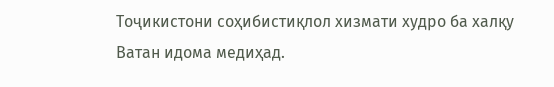Тоҷикистони соҳибистиқлол хизмати худро ба халқу Ватан идома медиҳад.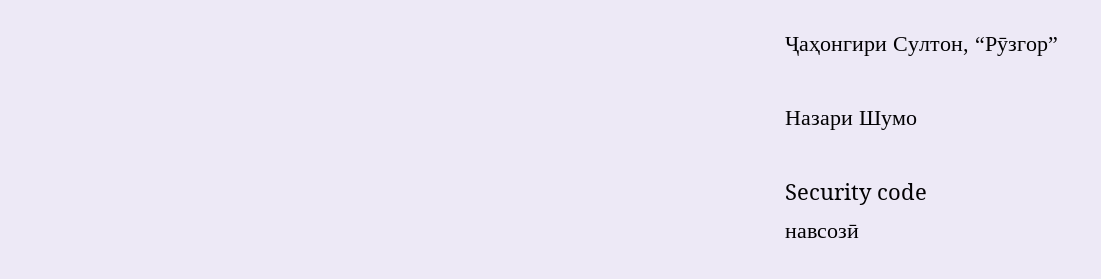Ҷаҳонгири Султон, “Рӯзгор”

Назари Шумо

Security code
навсозӣ